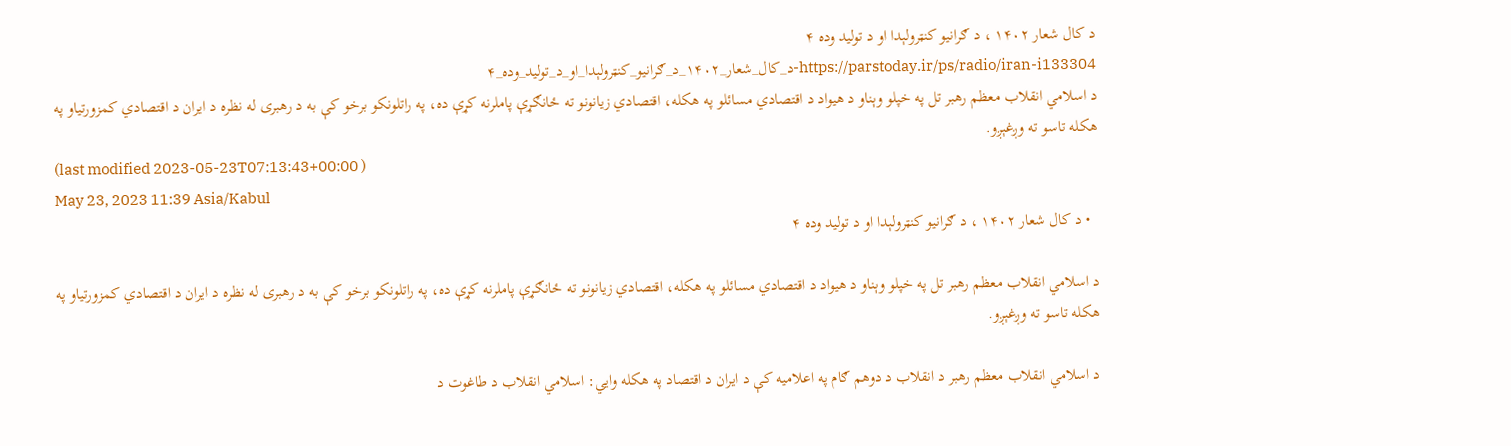د کال شعار ۱۴۰۲ ، د ګرانیو کنټرولېدا او د تولید وده ۴
https://parstoday.ir/ps/radio/iran-i133304-د_کال_شعار_۱۴۰۲_د_ګرانیو_کنټرولېدا_او_د_تولید_وده_۴
د اسلامي انقلاب معظم رهبر تل په خپلو وېناو د هیواد د اقتصادي مسائلو په هکله، اقتصادي زیانونو ته ځانګړې پاملرنه کړې ده، په راتلونکو برخو کې به د رهبری له نظره د ایران د اقتصادي کمزورتیاو په هکله تاسو ته وږغېږو.
(last modified 2023-05-23T07:13:43+00:00 )
May 23, 2023 11:39 Asia/Kabul
  • د کال شعار ۱۴۰۲ ، د ګرانیو کنټرولېدا او د تولید وده ۴

د اسلامي انقلاب معظم رهبر تل په خپلو وېناو د هیواد د اقتصادي مسائلو په هکله، اقتصادي زیانونو ته ځانګړې پاملرنه کړې ده، په راتلونکو برخو کې به د رهبری له نظره د ایران د اقتصادي کمزورتیاو په هکله تاسو ته وږغېږو.

د اسلامي انقلاب معظم رهبر د انقلاب د دوهم ګام په اعلامیه کې د ایران د اقتصاد په هکله وایي: اسلامي انقلاب د طاغوت د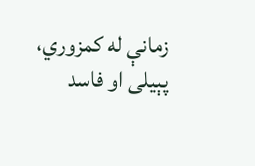زمانې له کمزوري، پېیلی او فاسد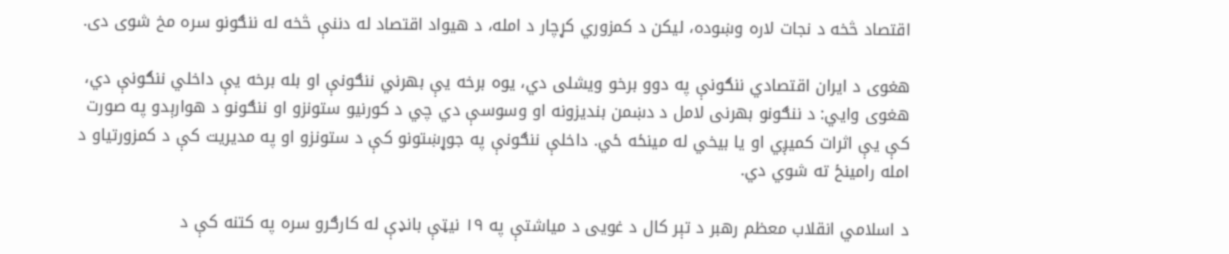اقتصاد څخه د نجات لاره وښوده، لیکن د کمزوري کړچار د امله، د هیواد اقتصاد له دننې څخه له ننګونو سره مخ شوی دی.

هغوی د ایران اقتصادي ننګونې په دوو برخو ویشلی دي، یوه برخه یې بهرني ننګونې او بله برخه یې داخلي ننګونې دي، هغوی وایي: د ننګونو بهرنی لامل د دښمن بندیزونه او وسوسې دي چي د کورنیو ستونزو او ننګونو د هوارېدو په صورت کې یې اثرات کمیږي او یا بیخي له مینځه ځي. داخلې ننګونې په جوړښتونو کې د ستونزو او په مدیریت کې د کمزورتیاو د امله رامینځ ته شوي دي.

د اسلامي انقلاب معظم رهبر د تېر کال د غویی د میاشتې په ۱۹ نیټې بانډې له کارګرو سره په کتنه کې د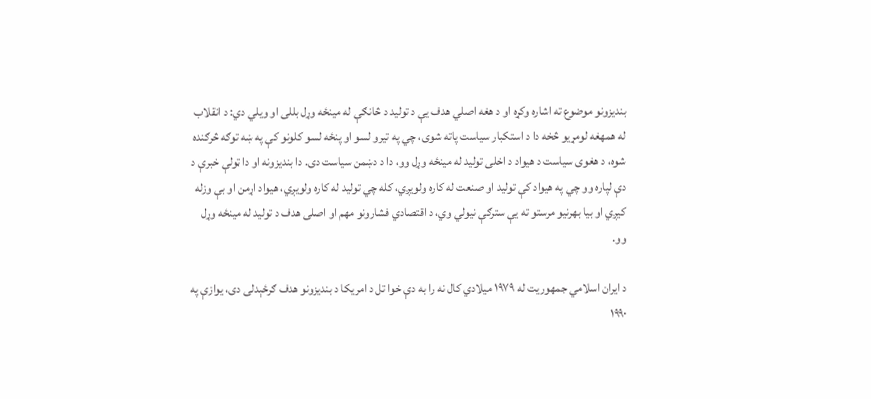بندیزونو موضوع ته اشاره وکړه او د هغه اصلي هدف یې د تولید د څانګې له مینځه وړل بللی او ویلي دي: د انقلاب له همهغه لومړیو څخه دا د استکبار سیاست پاته شوی، چي په تیرو لسو او پنځه لسو کلونو کې په ښه توګه څرګنده شوه، د هغوی سیاست د هیواد د اخلی تولید له مینځه وړل وو، دا د دښمن سیاست دی. دا بندیزونه او دا ټولې خبرې د دې لپاره وو چي په هیواد کې تولید او صنعت له کاره ولویږي، کله چي تولید له کاره ولویږي، هیواد اړمن او بې وزله کیږي او بیا بهرنیو مرستو ته یې سترګې نیولي وي، د اقتصادي فشارونو مهم او اصلی هدف د تولید له مینځه وړل وو.

د ایران اسلامي جمهوریت له ۱۹۷۹ میلادي کال نه را به دې خوا تل د امریکا د بندیزونو هدف ګرځېدلی دی، یوازې په ۱۹۹۰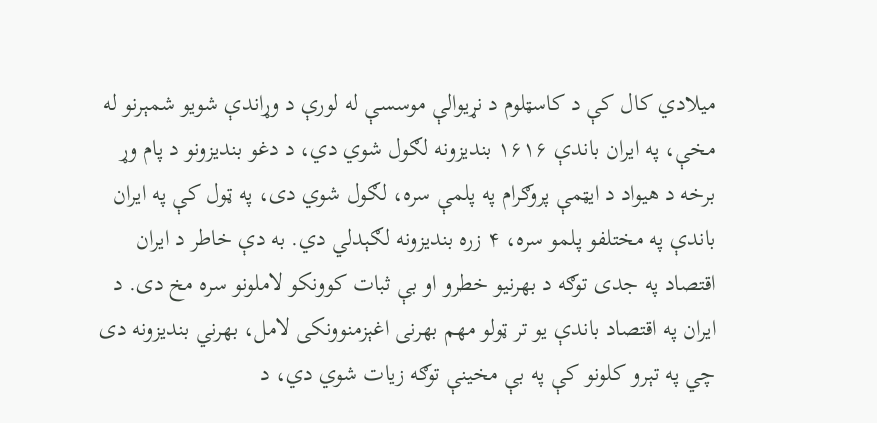میلادي کال کې د کاسټلوم د نړیوالې موسسې له لورې د وړاندې شویو شمېرنو له مخې، په ایران باندې ۱۶۱۶ بندیزونه لګول شوي دي، د دغو بندیزونو د پام وړ برخه د هیواد د ایټمې پروګرام په پلمې سره، لګول شوي دی، په ټول کې په ایران باندې په مختلفو پلمو سره، ۴ زره بندیزونه لګېدلي دي. به دې خاطر د ایران اقتصاد په جدی توګه د بهرنیو خطرو او بې ثبات کوونکو لاملونو سره مخ دی. د ایران په اقتصاد باندې یو تر ټولو مهم بهرنی اغېزمنوونکی لامل، بهرني بندیزونه دی چي په تېرو کلونو کې په بې مخینې توګه زیات شوي دي، د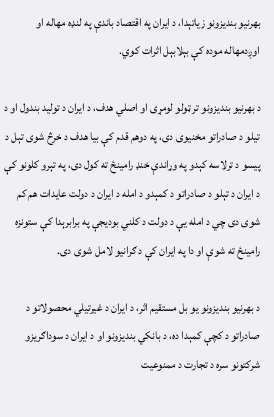بهرنیو بندیزونو زیاتېدا، د ایران په اقتصاد باندې په لنډه مهاله او اوږدمهاله موده کې بېلابېل اثرات کوي.

د بهرنیو بندیزونو تر ټولو لومړی او اصلي هدف، د ایران د تولید بندول او د تیلو د صادراتو مخنیوی دی، په دوهم قدم کې بیا هدف د خرڅ شوی تېل د پیسو د ترلاسه کېدو په وړاندې خنډ رامینځ ته کول دی، په تېرو کلونو کې د ایران د تېلو د صادراتو د کمېدو د امله د ایران د دولت عایدات هم کم شوی دی چي د امله یې د دولت د کلني بودیجې په برابرېدا کې ستونزه رامینځ ته شوې او دا په ایران کې د ګرانیو لامل شوی دی.

د بهرنیو بندیزونو یو بل مستقیم اثر، د ایران د غیرتیلي محصولاتو د صادراتو د کچې کمېدا ده، د بانکي بندیزونو او د ایران د سوداګریزو شرکتونو سره د تجارت د ممنوعیت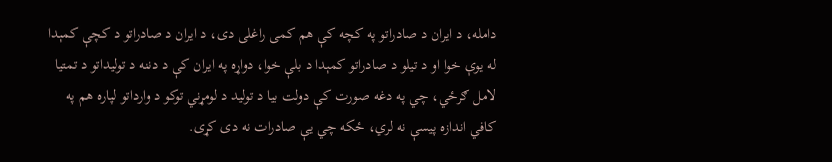دامله، د ایران د صادراتو په کچه کې هم کمی راغلی دی، د ایران د صادراتو د کچې کمېدا له یوې خوا او د تیلو د صادراتو کمېدا د بلې خوا، دواړه په ایران کې د دننه د تولیداتو د تمتیا لامل ګرځي، چي په دغه صورت کې دولت بیا د تولید د لومړني توکو د وارداتو لپاره هم په کافي اندازه پیسې نه لري، ځکه چي یې صادرات نه دی کړی.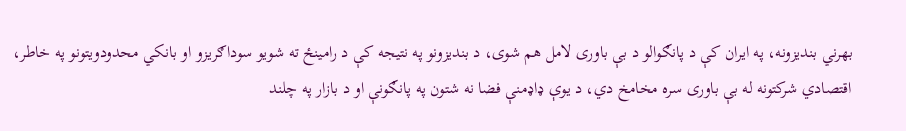بهرني بندیزونه، په ایران کې د پانګوالو د بې باوری لامل هم شوی، د بندیزونو په نتیجه کې د رامینځ ته شویو سوداګریزو او بانکي محدودویتونو په خاطر، اقتصادي شرکتونه له بې باوری سره مخامخ دي، د یوې ډاډمنې فضا نه شتون په پانګونې او د بازار په چلند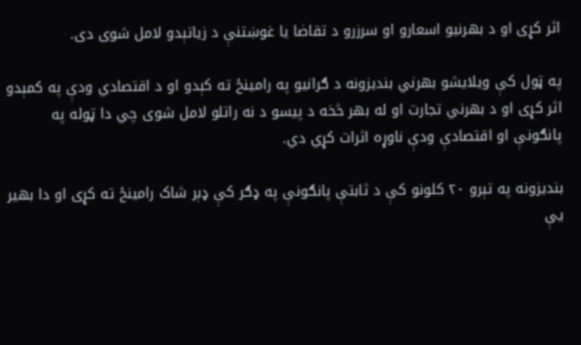اثر کړی او د بهرنیو اسعارو او سرزرو د تقاضا یا غوښتنې د زیاتېدو لامل شوی دی.

په ټول کې ویلایشو بهرني بندیزونه د ګرانیو په رامینځ ته کېدو او د اقتصادي ودې په کمېدو اثر کړی او د بهرني تجارت او له بهر څخه د پیسو د نه راتلو لامل شوی چي دا ټوله په پانګونې او اقتصادې ودې ناوړه اثرات کړي دي.

بندیزونه په تېرو ۲۰ کلونو کې د ثابتې پانګونې په ډګر کې ډېر شاک رامینځ ته کړی او دا بهیر یې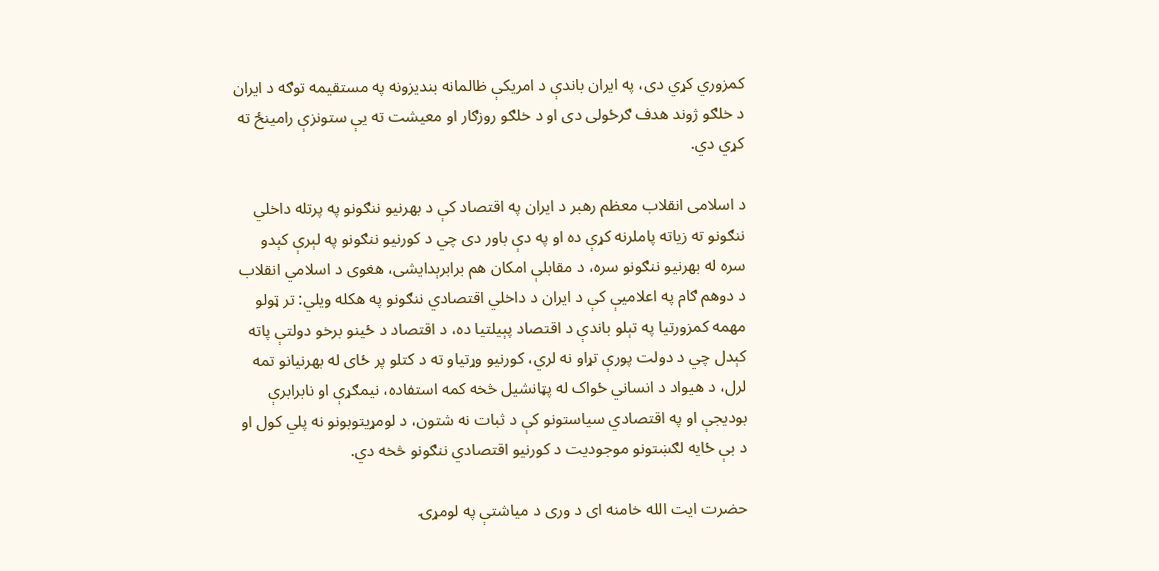کمزوري کړي دی، په ایران باندې د امریکې ظالمانه بندیزونه په مستقیمه توګه د ایران د خلګو ژوند هدف ګرځولی دی او د خلګو روزګار او معیشت ته یې ستونزې رامینځ ته کړي دي.

د اسلامی انقلاب معظم رهبر د ایران په اقتصاد کې د بهرنیو ننګونو په پرتله داخلي ننګونو ته زیاته پاملرنه کړې ده او په دې باور دی چي د کورنیو ننګونو په لېرې کېدو سره له بهرنیو ننګونو سره، د مقابلې امکان هم برابرېدایشی، هغوی د اسلامي انقلاب د دوهم ګام په اعلامیې کې د ایران د داخلي اقتصادي ننګونو په هکله ویلي: تر ټولو مهمه کمزورتیا په تېلو باندې د اقتصاد پېیلتیا ده، د اقتصاد د ځینو برخو دولتې پاته کېدل چي د دولت پورې تړاو نه لري، کورنیو وړتیاو ته د کتلو پر ځای له بهرنیانو تمه لرل، د هیواد د انساني ځواک له پټانشیل څخه کمه استفاده، نیمګړې او نابرابرې بودیجې او په اقتصادي سیاستونو کې د ثبات نه شتون، د لومړیتوبونو نه پلي کول او د بې ځایه لګښتونو موجودیت د کورنیو اقتصادي ننګونو څخه دي.

حضرت ایت الله خامنه ای د وری د میاشتې په لومړۍ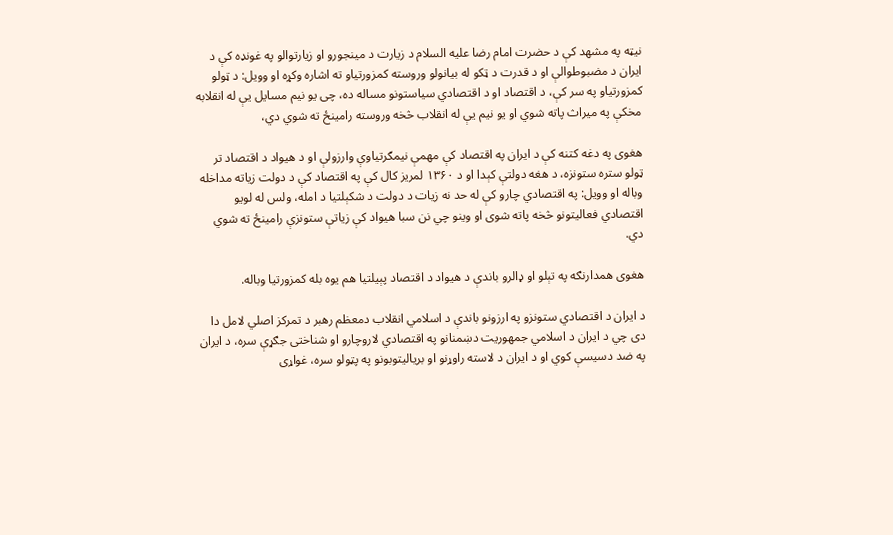نیټه په مشهد کې د حضرت امام رضا علیه السلام د زیارت د مینجورو او زیارتوالو په غونډه کې د ایران د مضبوطوالې او د قدرت د ټکو له بیانولو وروسته کمزورتیاو ته اشاره وکړه او وویل: د ټولو کمزورتیاو په سر کې، د اقتصاد او د اقتصادي سیاستونو مساله ده، چی یو نیم مسایل یې له انقلابه مخکې په میراث پاته شوي او یو نیم یې له انقلاب څخه وروسته رامینځ ته شوي دي،

هغوی په دغه کتنه کې د ایران په اقتصاد کې مهمې نیمګرتیاوې وارزولې او د هیواد د اقتصاد تر ټولو ستره ستونزه، د هغه دولتې کېدا او د ۱۳۶۰ لمریز کال کې په اقتصاد کې د دولت زیاته مداخله وباله او وویل: په اقتصادي چارو کې له حد نه زیات د دولت د شکېلتیا د امله، ولس له لویو اقتصادي فعالیتونو څخه پاته شوی او وینو چي نن سبا هیواد کې زیاتې ستونزې رامینځ ته شوي دي.

هغوی همدارنګه په تېلو او ډالرو باندې د هیواد د اقتصاد پېیلتیا هم یوه بله کمزورتیا وباله.

د ایران د اقتصادي ستونزو په ارزونو باندې د اسلامي انقلاب دمعظم رهبر د تمرکز اصلي لامل دا دی چي د ایران د اسلامي جمهوریت دښمنانو په اقتصادي لاروچارو او شناختی جګړې سره، د ایران په ضد دسیسې کوي او د ایران د لاسته راوړنو او بریالیتوبونو په پټولو سره، غواړی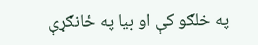په خلګو کې او بیا په ځانګړې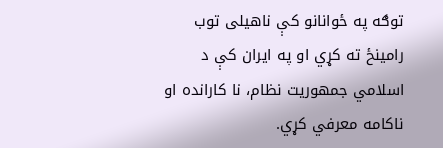توګه په ځوانانو کې ناهیلی توب رامینځ ته کړي او په ایران کې د اسلامي جمهوریت نظام، نا کارانده او ناکامه معرفي کړي.